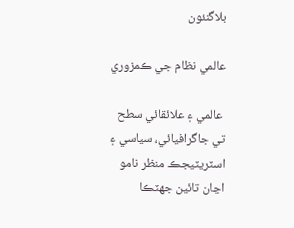بلاگنئون

عالمي نظام جي ڪمزوري

 عالمي ۽ علائقائي سطح تي جاگرافيائي، سياسي ۽ اسٽريٽيجڪ منظر نامو اڃان تائين جهٽڪا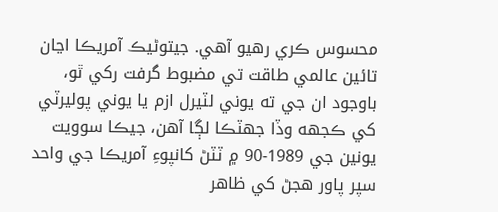محسوس ڪري رهيو آهي. جيتوڻيڪ آمريڪا اڃان تائين عالمي طاقت تي مضبوط گرفت رکي ٿو، باوجود ان جي ته يوني لٽيرل ازم يا يوني پوليرٽي کي ڪجهه وڏا جهٽڪا لڳا آهن، جيڪا سوويت يونين جي 1989-90 ۾ ٽٽڻ کانپوءِ آمريڪا جي واحد سپر پاور هجڻ کي ظاهر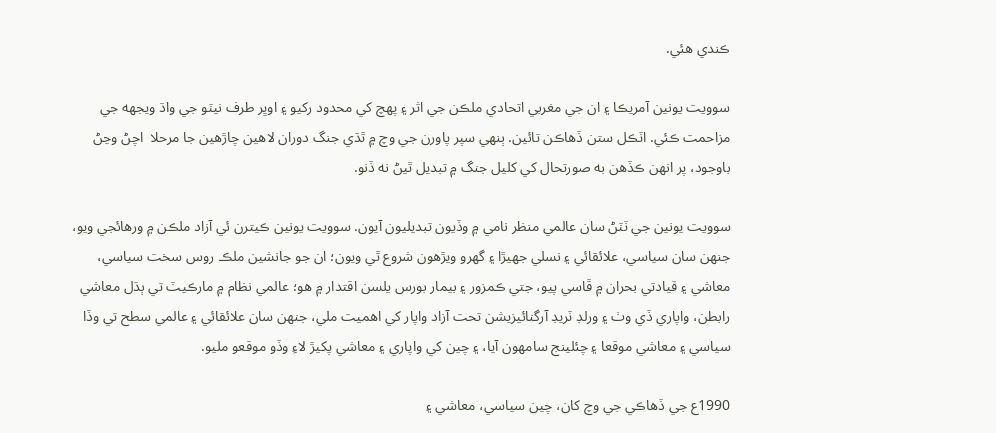ڪندي هئي.

سوويت يونين آمريڪا ۽ ان جي مغربي اتحادي ملڪن جي اثر ۽ پهچ کي محدود رکيو ۽ اوڀر طرف نيٽو جي واڌ ويجهه جي مزاحمت ڪئي. اٽڪل ستن ڏهاڪن تائين. ٻنهي سپر پاورن جي وچ ۾ ٿڌي جنگ دوران لاهين چاڙهين جا مرحلا  اچڻ وڃڻ باوجود، پر انهن ڪڏهن به صورتحال کي کليل جنگ ۾ تبديل ٿيڻ نه ڏنو.

سوويت يونين جي ٽٽڻ سان عالمي منظر نامي ۾ وڏيون تبديليون آيون. سوويت يونين ڪيترن ئي آزاد ملڪن ۾ ورهائجي ويو، جنهن سان سياسي، علائقائي ۽ نسلي جهيڙا ۽ گهرو ويڙهون شروع ٿي ويون؛ ان جو جانشين ملڪ روس سخت سياسي، معاشي ۽ قيادتي بحران ۾ ڦاسي پيو، جتي ڪمزور ۽ بيمار بورس يلسن اقتدار ۾ هو؛ عالمي نظام ۾ مارڪيٽ تي ٻڌل معاشي رابطن، واپاري ڏي وٺ ۽ ورلڊ ٽريڊ آرگنائيزيشن تحت آزاد واپار کي اهميت ملي، جنهن سان علائقائي ۽ عالمي سطح تي وڏا سياسي ۽ معاشي موقعا ۽ چئلينج سامهون آيا، ۽ چين کي واپاري ۽ معاشي پکيڙ لاءِ وڏو موقعو مليو.

1990ع جي ڏهاڪي جي وچ کان، چين سياسي، معاشي ۽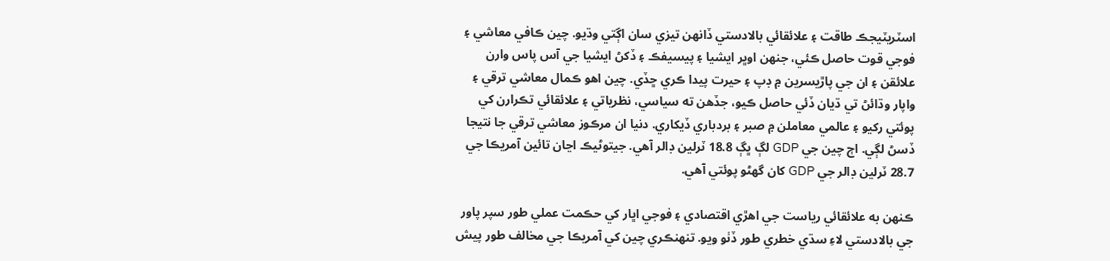اسٽريٽيجڪ طاقت ۽ علائقائي بالادستي ڏانهن تيزي سان اڳتي وڌيو. چين ڪافي معاشي ۽ فوجي قوت حاصل ڪئي، جنهن اوڀر ايشيا ۽ پيسيفڪ ۽ ڏکڻ ايشيا جي آس پاس وارن علائقن ۽ ان جي پاڙيسرين ۾ ڊپ ۽ حيرت پيدا ڪري ڇڏي. چين اهو ڪمال معاشي ترقي ۽ واپار وڌائڻ تي ڌيان ڏئي حاصل ڪيو، جڏهن ته سياسي، نظرياتي ۽ علائقائي تڪرارن کي پوئتي رکيو ۽ عالمي معاملن ۾ صبر ۽ بردباري ڏيکاري. دنيا ان مرڪوز معاشي ترقي جا نتيجا ڏسڻ لڳي. اڄ چين جي GDP لڳ ڀڳ 18.8 ٽرلين ڊالر آهي. جيتوڻيڪ اڃان تائين آمريڪا جي 28.7 ٽرلين ڊالر جي GDP کان گهڻو پوئتي آهي.

ڪنهن به علائقائي رياست جي اهڙي اقتصادي ۽ فوجي اڀار کي حڪمت عملي طور سپر پاور جي بالادستي لاءِ سڌي خطري طور ڏٺو ويو. تنهنڪري چين کي آمريڪا جي مخالف طور پيش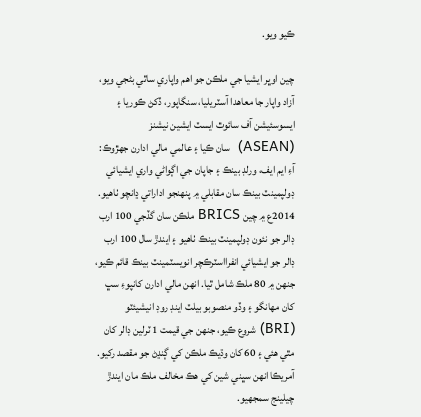ڪيو ويو.

چين اوڀر ايشيا جي ملڪن جو اهم واپاري ساٿي بڻجي ويو، آزاد واپار جا معاهدا آسٽريليا، سنگاپور، ڏکڻ ڪوريا ۽ ايسوسئيشن آف سائوٿ ايسٽ ايشين نيشنز (ASEAN)  سان ڪيا ۽ عالمي مالي ادارن جهڙوڪ: آءِ ايم ايف، ورلڊ بينڪ ۽ جاپان جي اڳواڻي واري ايشيائي ڊولپمينٽ بينڪ سان مقابلي ۾ پنهنجو اداراتي ڍانچو ٺاهيو. 2014ع ۾ چين BRICS ملڪن سان گڏجي 100 ارب ڊالر جو نئون ڊولپمينٽ بينڪ ٺاهيو ۽ ايندڙ سال 100 ارب ڊالر جو ايشيائي انفرااسٽرڪچر انويسٽمينٽ بينڪ قائم ڪيو، جنهن ۾ 80 ملڪ شامل ٿيا. انهن مالي ادارن کانپوءِ سڀ کان مهانگو ۽ وڏو منصوبو بيلٽ اينڊ روڊ انيشيئٽو (BRI) شروع ڪيو، جنهن جي قيمت 1 ٽرلين ڊالر کان مٿي هئي ۽ 60 کان وڌيڪ ملڪن کي ڳنڍڻ جو مقصد رکيو. آمريڪا انهن سڀني شين کي هڪ مخالف ملڪ مان ايندڙ چيلينج سمجهيو.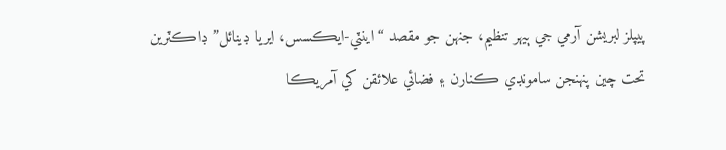پيپلز لبريشن آرمي جي ٻيهر تنظيم، جنهن جو مقصد “اينٽي-ايڪسس، ايريا ڊينائل” ڊاڪٽرين تحت چين پنهنجن سامونڊي ڪنارن ۽ فضائي علائقن کي آمريڪا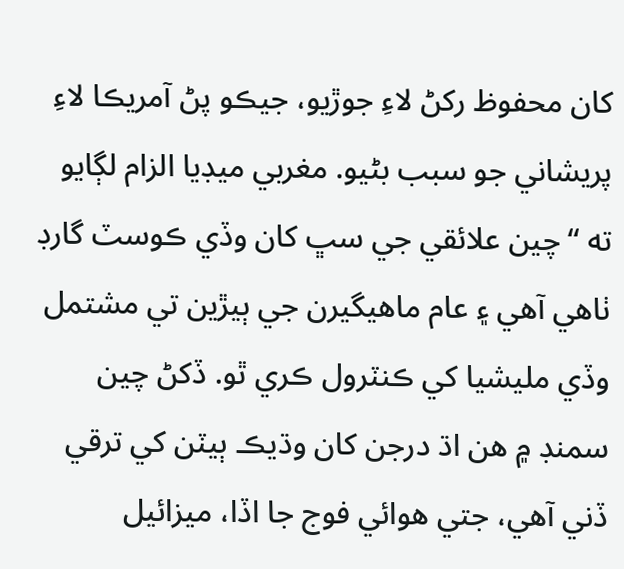کان محفوظ رکڻ لاءِ جوڙيو، جيڪو پڻ آمريڪا لاءِ پريشاني جو سبب بڻيو. مغربي ميڊيا الزام لڳايو ته “چين علائقي جي سڀ کان وڏي ڪوسٽ گارڊ ٺاهي آهي ۽ عام ماهيگيرن جي ٻيڙين تي مشتمل وڏي مليشيا کي ڪنٽرول ڪري ٿو. ڏکڻ چين سمنڊ ۾ هن اڌ درجن کان وڌيڪ ٻيٽن کي ترقي ڏني آهي، جتي هوائي فوج جا اڏا، ميزائيل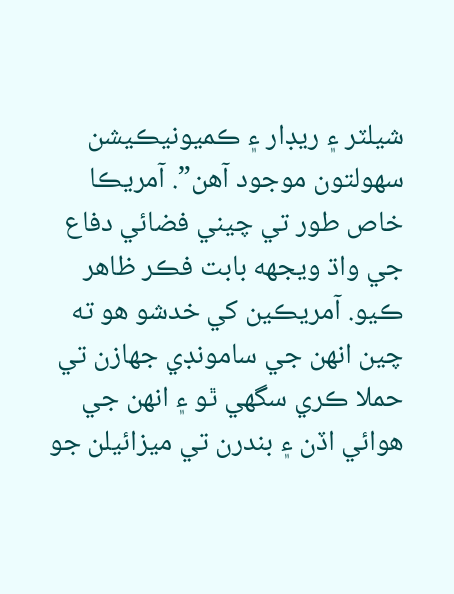شيلٽر ۽ ريڊار ۽ ڪميونيڪيشن سهولتون موجود آهن”. آمريڪا خاص طور تي چيني فضائي دفاع جي واڌ ويجهه بابت فڪر ظاهر ڪيو. آمريڪين کي خدشو هو ته چين انهن جي سامونڊي جهازن تي حملا ڪري سگهي ٿو ۽ انهن جي هوائي اڏن ۽ بندرن تي ميزائيلن جو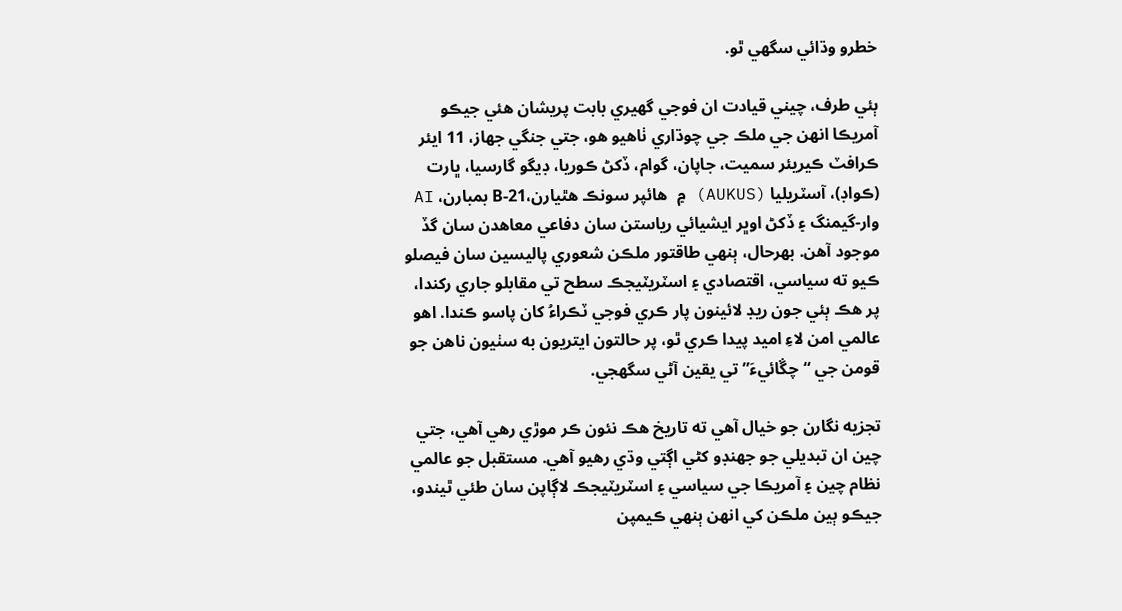خطرو وڌائي سگهي ٿو.

ٻئي طرف، چيني قيادت ان فوجي گهيري بابت پريشان هئي جيڪو آمريڪا انهن جي ملڪ جي چوڌاري ٺاهيو هو، جتي جنگي جهاز، 11 ايئر ڪرافٽ ڪيريئر سميت، جاپان، گوام، ڏکڻ ڪوريا، ڊيگو گارسيا، ڀارت (ڪواڊ)، آسٽريليا (AUKUS) ۾ هائپر سونڪ هٿيارن،B-21 بمبارن، AI وار-گيمنگ ۽ ڏکڻ اوڀر ايشيائي رياستن سان دفاعي معاهدن سان گڏ موجود آهن. بهرحال، ٻنهي طاقتور ملڪن شعوري پاليسين سان فيصلو ڪيو ته سياسي، اقتصادي ۽ اسٽريٽيجڪ سطح تي مقابلو جاري رکندا، پر هڪ ٻئي جون ريڊ لائينون پار ڪري فوجي ٽڪراءُ کان پاسو ڪندا. اهو عالمي امن لاءِ اميد پيدا ڪري ٿو، پر حالتون ايتريون به سٺيون ناهن جو قومن جي “چڱائيءَ” تي يقين آڻي سگهجي.

تجزيه نگارن جو خيال آهي ته تاريخ هڪ نئون ڪر موڙي رهي آهي، جتي چين ان تبديلي جو جهنڊو کڻي اڳتي وڌي رهيو آهي. مستقبل جو عالمي نظام چين ۽ آمريڪا جي سياسي ۽ اسٽريٽيجڪ لاڳاپن سان طئي ٿيندو، جيڪو ٻين ملڪن کي انهن ٻنهي ڪيمپن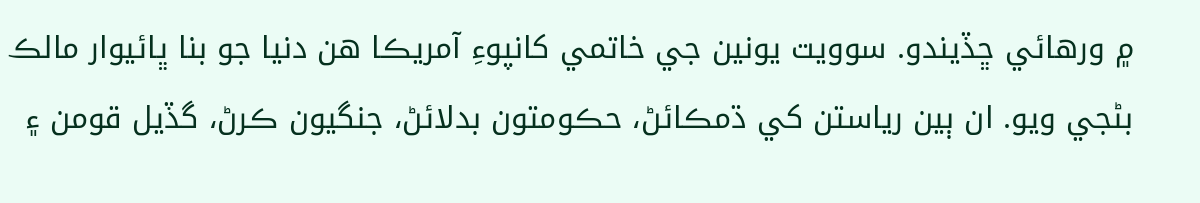۾ ورهائي ڇڏيندو. سوويت يونين جي خاتمي کانپوءِ آمريڪا هن دنيا جو بنا ڀائيوار مالڪ بڻجي ويو. ان ٻين رياستن کي ڌمڪائڻ، حڪومتون بدلائڻ، جنگيون ڪرڻ، گڏيل قومن ۽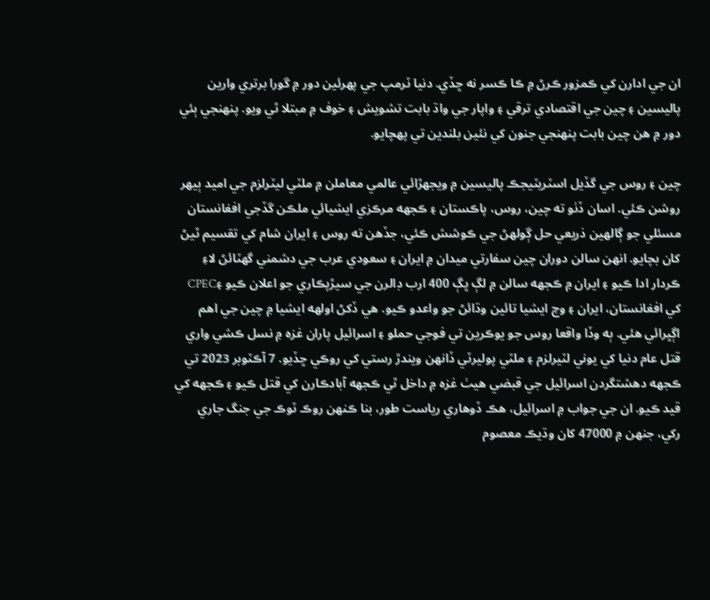ان جي ادارن کي ڪمزور ڪرڻ ۾ ڪا ڪسر نه ڇڏي. دنيا ٽرمپ جي پهرئين دور ۾ گورا برتري وارين پاليسين ۽ چين جي اقتصادي ترقي ۽ واپار جي واڌ بابت تشويش ۽ خوف ۾ مبتلا ٿي ويو. پنهنجي ٻئي دور ۾ هن چين بابت پنهنجي جنون کي نئين بلندين تي پهچايو.

چين ۽ روس جي گڏيل اسٽريٽيجڪ پاليسين ۾ ويجهڙائي عالمي معاملن ۾ ملٽي ليٽرلزم جي اميد ٻيهر روشن ڪئي. اسان ڏٺو ته چين، روس، پاڪستان ۽ ڪجهه مرڪزي ايشيائي ملڪن گڏجي افغانستان مسئلي جو ڳالهين ذريعي حل ڳولهڻ جي ڪوشش ڪئي، جڏهن ته روس ۽ ايران شام کي تقسيم ٿيڻ کان بچايو. انهن سالن دوران چين سفارتي ميدان ۾ ايران ۽ سعودي عرب جي دشمني گهٽائڻ لاءِ ڪردار ادا ڪيو ۽ ايران ۾ ڪجھه سالن ۾ لڳ ڀڳ 400 ارب ڊالرن جي سيڙپڪاري جو اعلان ڪيو ۽CPEC کي افغانستان، ايران ۽ وچ ايشيا تائين وڌائڻ جو واعدو ڪيو. هي ڏکڻ اولهه ايشيا ۾ چين جي اهم اڳڀرائي هئي. ٻه وڏا واقعا روس جو يوڪرين تي فوجي حملو ۽ اسرائيل پاران غزه ۾ نسل ڪشي واري قتل عام دنيا کي يوني لٽيرلزم ۽ ملٽي پوليرٽي ڏانهن ويندڙ رستي کي روڪي ڇڏيو. 7 آڪٽوبر 2023 تي ڪجهه دهشتگردن اسرائيل جي قبضي هيٺ غزه ۾ داخل ٿي ڪجهه آبادڪارن کي قتل ڪيو ۽ ڪجهه کي قيد ڪيو. ان جي جواب ۾ اسرائيل، هڪ ڏوهاري رياست طور، بنا ڪنهن روڪ ٽوڪ جي جنگ جاري رکي، جنهن ۾ 47000 کان وڌيڪ معصوم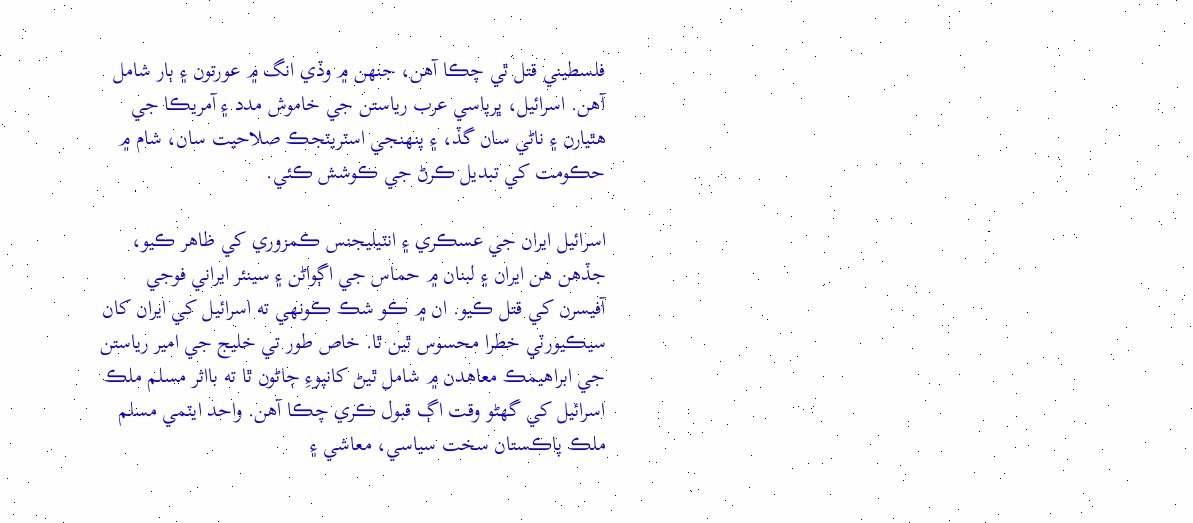فلسطيني قتل ٿي چڪا آهن، جنهن ۾ وڏي انگ ۾ عورتون ۽ ٻار شامل آهن. اسرائيل، ڀرپاسي عرب رياستن جي خاموش مدد ۽ آمريڪا جي هٿيارن ۽ ناڻي سان گڏ، ۽ پنهنجي اسٽريٽجڪ صلاحيت سان، شام ۾ حڪومت کي تبديل ڪرڻ جي ڪوشش ڪئي.

اسرائيل ايران جي عسڪري ۽ انٽيليجنس ڪمزوري کي ظاهر ڪيو، جڏهن هن ايران ۽ لبنان ۾ حماس جي اڳواڻن ۽ سينئر ايراني فوجي آفيسرن کي قتل ڪيو. ان ۾ ڪو شڪ ڪونهي ته اسرائيل کي ايران کان سيڪيورٽي خطرا محسوس ٿين ٿا. خاص طور تي خليج جي امير رياستن جي ابراهيمڪ معاهدن ۾ شامل ٿيڻ کانپوءِ ڄاڻون ٿا ته بااثر مسلم ملڪ اسرائيل کي گهڻو وقت اڳ قبول ڪري چڪا آهن. واحد ايٽمي مسلم ملڪ پاڪستان سخت سياسي، معاشي ۽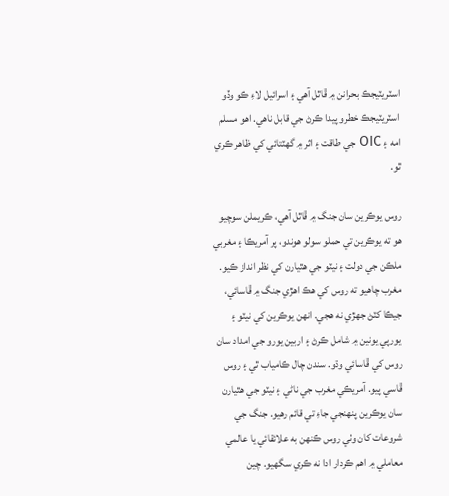اسٽريٽيجڪ بحرانن ۾ ڦاٿل آهي ۽ اسرائيل لاءِ ڪو وڏو اسٽريٽيجڪ خطرو پيدا ڪرڻ جي قابل ناهي. اهو مسلم امه ۽ OIC جي طاقت ۽ اثر ۾ گهٽتائي کي ظاهر ڪري ٿو.

روس يوڪرين سان جنگ ۾ ڦاٿل آهي، ڪريملن سوچيو هو ته يوڪرين تي حملو سولو هوندو، پر آمريڪا ۽ مغربي ملڪن جي دولت ۽ نيٽو جي هٿيارن کي نظر انداز ڪيو. مغرب چاهيو ته روس کي هڪ اهڙي جنگ ۾ ڦاسائي، جيڪا کٽڻ جهڙي نه هجي. انهن يوڪرين کي نيٽو ۽ يورپي يونين ۾ شامل ڪرڻ ۽ اربين يورو جي امداد سان روس کي ڦاسائي وڌو. سندن چال ڪامياب ٿي ۽ روس ڦاسي پيو. آمريڪي مغرب جي ناڻي ۽ نيٽو جي هٿيارن سان يوڪرين پنهنجي جاءِ تي قائم رهيو. جنگ جي شروعات کان وٺي روس ڪنهن به علائقائي يا عالمي معاملي ۾ اهم ڪردار ادا نه ڪري سگهيو. چين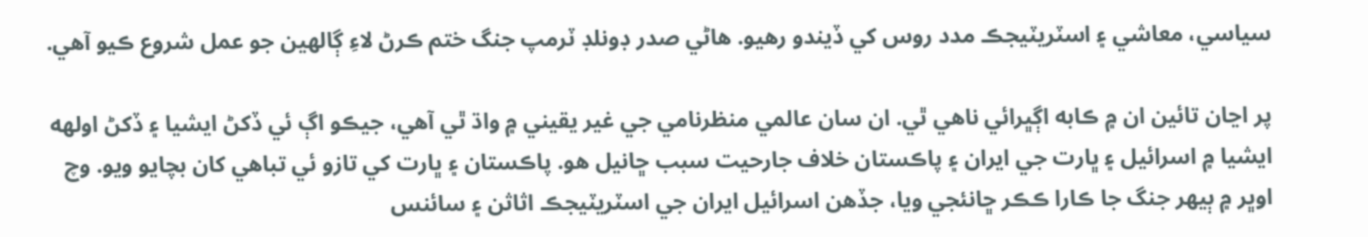سياسي، معاشي ۽ اسٽريٽيجڪ مدد روس کي ڏيندو رهيو. هاڻي صدر ڊونلڊ ٽرمپ جنگ ختم ڪرڻ لاءِ ڳالهين جو عمل شروع ڪيو آهي.

پر اڃان تائين ان ۾ ڪابه اڳڀرائي ناهي ٿي. ان سان عالمي منظرنامي جي غير يقيني ۾ واڌ ٿي آهي، جيڪو اڳ ئي ڏکڻ ايشيا ۽ ڏکڻ اولهه ايشيا ۾ اسرائيل ۽ ڀارت جي ايران ۽ پاڪستان خلاف جارحيت سبب ڇانيل هو. پاڪستان ۽ ڀارت کي تازو ئي تباهي کان بچايو ويو. وچ اوڀر ۾ ٻيهر جنگ جا ڪارا ڪڪر ڇانئجي ويا، جڏهن اسرائيل ايران جي اسٽريٽيجڪ اثاثن ۽ سائنس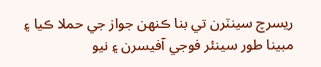ريسرچ سينٽرن تي بنا ڪنهن جواز جي حملا ڪيا ۽ مبينا طور سينئر فوجي آفيسرن ۽ نيو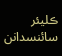ڪليئر سائنسدانن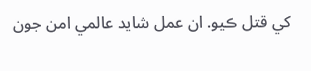کي قتل ڪيو. ان عمل شايد عالمي امن جون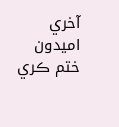آخري اميدون ختم ڪري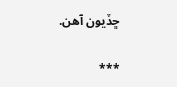ڇڏيون آهن.

***